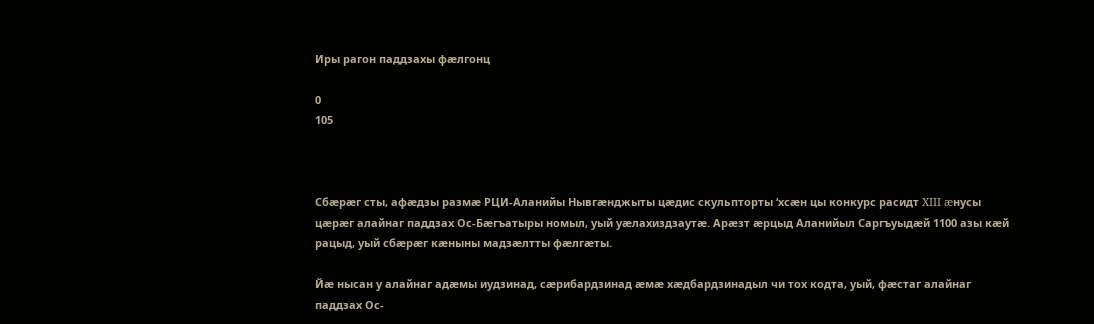Иры рагон паддзахы фæлгонц

0
105



Сбæрæг сты, афæдзы размæ РЦИ-Аланийы Нывгæнджыты цæдис скульпторты ‘хсæн цы конкурс расидт XIII æнусы цæрæг алайнаг паддзах Ос-Бæгъатыры номыл, уый уæлахиздзаутæ. Арæзт æрцыд Аланийыл Саргъуыдæй 1100 азы кæй рацыд, уый сбæрæг кæныны мадзæлтты фæлгæты.

Йæ нысан у алайнаг адæмы иудзинад, сæрибардзинад æмæ хæдбардзинадыл чи тох кодта, уый, фæстаг алайнаг паддзах Ос-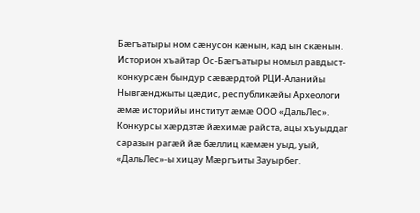Бæгъатыры ном сæнусон кæнын, кад ын скæнын. Историон хъайтар Ос-Бæгъатыры номыл равдыст-конкурсæн бындур сæвæрдтой РЦИ-Аланийы Нывгæнджыты цæдис, республикæйы Археологи æмæ историйы институт æмæ ООО «ДальЛес». Конкурсы хæрдзтæ йæхимæ райста, ацы хъуыддаг саразын рагæй йæ бæллиц кæмæн уыд, уый, «ДальЛес»-ы хицау Мæргъиты Зауырбег.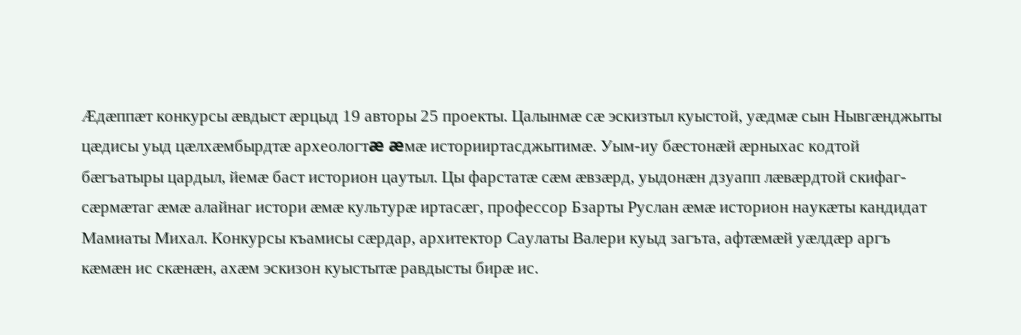Æдæппæт конкурсы æвдыст æрцыд 19 авторы 25 проекты. Цалынмæ сæ эскизтыл куыстой, уæдмæ сын Нывгæнджыты цæдисы уыд цæлхæмбырдтæ археологтæ æмæ историиртасджытимæ. Уым-иу бæстонæй æрныхас кодтой бæгъатыры цардыл, йемæ баст историон цаутыл. Цы фарстатæ сæм æвзæрд, уыдонæн дзуапп лæвæрдтой скифаг-сæрмæтаг æмæ алайнаг истори æмæ культурæ иртасæг, профессор Бзарты Руслан æмæ историон наукæты кандидат Мамиаты Михал. Конкурсы къамисы сæрдар, архитектор Саулаты Валери куыд загъта, афтæмæй уæлдæр аргъ кæмæн ис скæнæн, ахæм эскизон куыстытæ равдысты бирæ ис.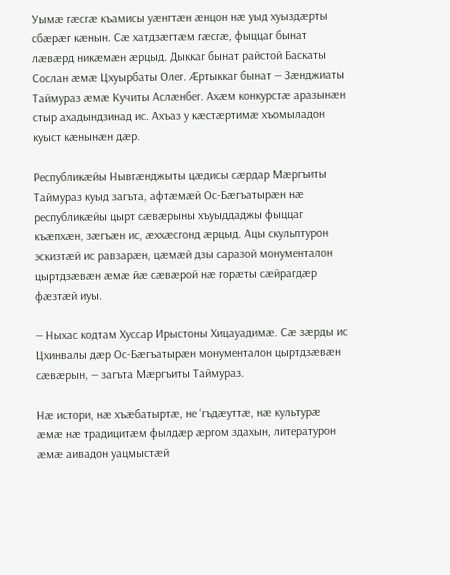Уымæ гæсгæ къамисы уæнгтæн æнцон нæ уыд хуыздæрты сбæрæг кæнын. Сæ хатдзæгтæм гæсгæ, фыццаг бынат лæвæрд никæмæн æрцыд. Дыккаг бынат райстой Баскаты Сослан æмæ Цхуырбаты Олег. Æртыккаг бынат — Зæнджиаты Таймураз æмæ Кучиты Аслæнбег. Ахæм конкурстæ аразынæн стыр ахадындзинад ис. Ахъаз у кæстæртимæ хъомыладон куыст кæнынæн дæр.

Республикæйы Нывгæнджыты цæдисы сæрдар Мæргъиты Таймураз куыд загъта, афтæмæй Ос-Бæгъатырæн нæ республикæйы цырт сæвæрыны хъуыддаджы фыццаг къæпхæн, зæгъæн ис, æххæсгонд æрцыд. Ацы скульптурон эскизтæй ис равзарæн, цæмæй дзы саразой монументалон цыртдзæвæн æмæ йæ сæвæрой нæ горæты сæйрагдæр фæзтæй иуы.

— Ныхас кодтам Хуссар Ирыстоны Хицауадимæ. Сæ зæрды ис Цхинвалы дæр Ос-Бæгъатырæн монументалон цыртдзæвæн сæвæрын, — загъта Мæргъиты Таймураз.

Нæ истори, нæ хъæбатыртæ, не ‘гъдæуттæ, нæ культурæ æмæ нæ традицитæм фылдæр æргом здахын, литературон æмæ аивадон уацмыстæй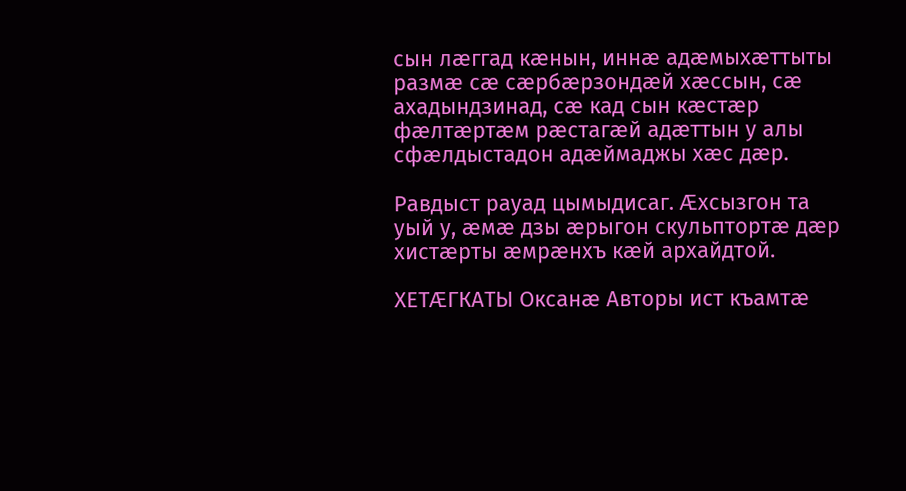сын лæггад кæнын, иннæ адæмыхæттыты размæ сæ сæрбæрзондæй хæссын, сæ ахадындзинад, сæ кад сын кæстæр фæлтæртæм рæстагæй адæттын у алы сфæлдыстадон адæймаджы хæс дæр.

Равдыст рауад цымыдисаг. Æхсызгон та уый у, æмæ дзы æрыгон скульптортæ дæр хистæрты æмрæнхъ кæй архайдтой.

ХЕТÆГКАТЫ Оксанæ Авторы ист къамтæ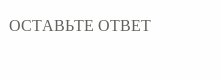ОСТАВЬТЕ ОТВЕТ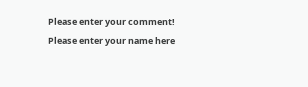Please enter your comment!
Please enter your name here